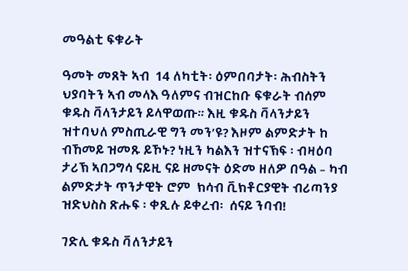መዓልቲ ፍቁራት

ዓመት መጸት ኣብ  14 ለካቲት፡ ዕምበባታት፡ ሕብስትን ህያባትን ኣብ መላእ ዓለምና ብዝርከቡ ፍቁራት ብሰም ቁዱስ ቫላንታይን ይላዋወጡ። እዚ ቁዱስ ቫላንታይን ዝተባህለ ምስጢራዊ ግን መን’ዩ? እዞም ልምድታት ከ ብኸመይ ዝመጹ ይኾኑ? ነዚን ካልእን ዝተናኽፍ ፡ ብዛዕባ ታሪኽ ኣበጋግሳ ናይዚ ናይ ዘመናት ዕድመ ዘለዎ በዓል – ካብ ልምድታት ጥንታዊት ሮም  ክሳብ ቪክቶርያዊት ብሪጣንያ ዝድህስስ ጽሑፍ ፡ ቀጺሉ ይቀረብ፡  ሰናይ ንባብ!

ገድሊ ቁዱስ ቫለንታይን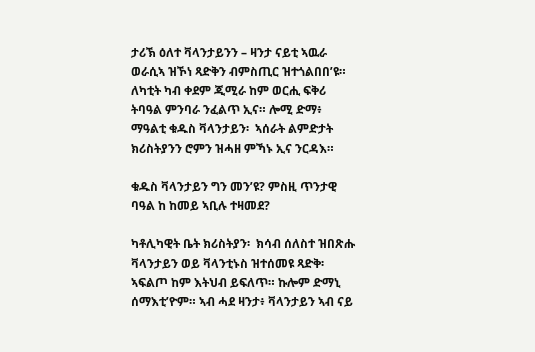ታሪኽ ዕለተ ቫላንታይንን – ዛንታ ናይቲ ኣዉራ ወራሲኣ ዝኾነ ጻድቅን ብምስጢር ዝተጎልበበ’ዩ። ለካቲት ካብ ቀደም ጂሚራ ከም ወርሒ ፍቅሪ ትባዓል ምንባራ ንፈልጥ ኢና። ሎሚ ድማ፥ ማዓልቲ ቁዱስ ቫላንታይን፡  ኣሰራት ልምድታት ክሪስትያንን ሮምን ዝሓዘ ምኻኑ ኢና ንርዳእ።

ቁዱስ ቫላንታይን ግን መን’ዩ? ምስዚ ጥንታዊ ባዓል ከ ከመይ ኣቢሉ ተዛመደ?

ካቶሊካዊት ቤት ክሪስትያን፡  ክሳብ ሰለስተ ዝበጽሑ ቫላንታይን ወይ ቫላንቲኑስ ዝተሰመዩ ጻድቅ፡  ኣፍልጦ ከም እትህብ ይፍለጥ። ኩሎም ድማኒ ሰማእቲ’ዮም። ኣብ ሓደ ዛንታ፥ ቫላንታይን ኣብ ናይ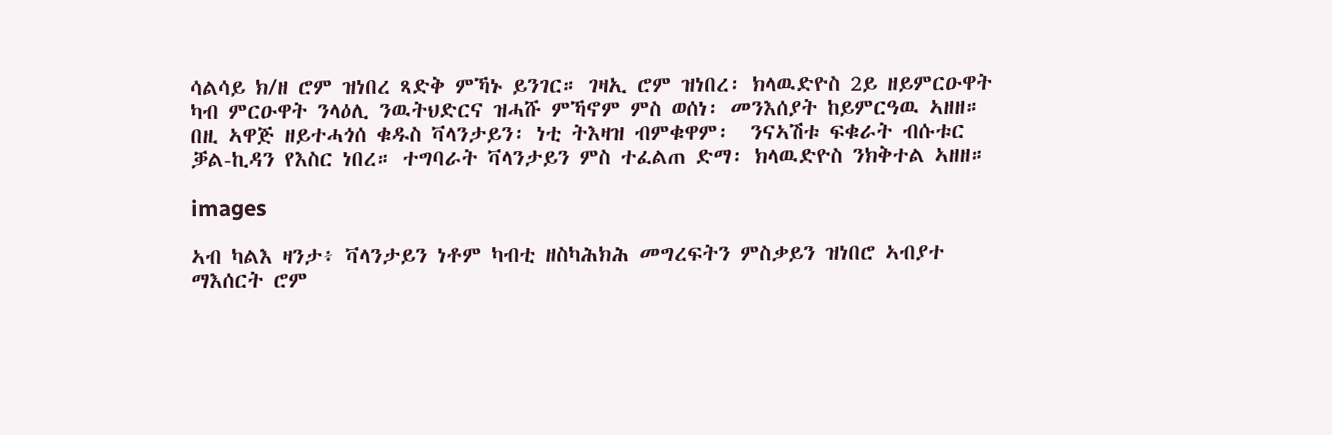ሳልሳይ ክ/ዘ ሮም ዝነበረ ጻድቅ ምኻኑ ይንገር። ገዛኢ ሮም ዝነበረ፡ ክላዉድዮስ 2ይ ዘይምርዑዋት ካብ ምርዑዋት ንላዕሊ ንዉትህድርና ዝሓሹ ምኻኖም ምስ ወሰነ፡ መንእሰያት ከይምርዓዉ ኣዘዘ። በዚ ኣዋጅ ዘይተሓጎሰ ቁዱስ ቫላንታይን፡ ነቲ ትእዛዝ ብምቁዋም፡  ንናኣሽቱ ፍቁራት ብሱቱር ቓል-ኪዳን የእስር ነበረ። ተግባራት ቫላንታይን ምስ ተፈልጠ ድማ፡ ክላዉድዮስ ንክቅተል ኣዘዘ።

images

ኣብ ካልእ ዛንታ፥ ቫላንታይን ነቶም ካብቲ ዘስካሕክሕ መግረፍትን ምስቃይን ዝነበሮ ኣብያተ ማእሰርት ሮም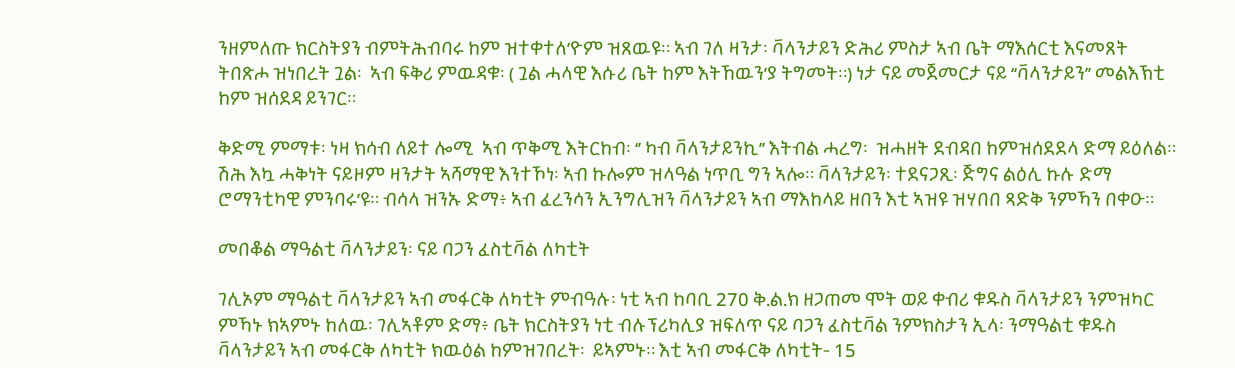ንዘምለጡ ክርስትያን ብምትሕብባሩ ከም ዝተቀተለ’ዮም ዝጸዉዩ። ኣብ ገለ ዛንታ፡ ቫላንታይን ድሕሪ ምስታ ኣብ ቤት ማእሰርቲ እናመጸት ትበጽሖ ዝነበረት ጓል፡  ኣብ ፍቅሪ ምዉዳቁ፡ ( ጓል ሓላዊ እሱሪ ቤት ከም እትኸዉን’ያ ትግመት።) ነታ ናይ መጀመርታ ናይ ‘‘ቫላንታይን’’ መልእኽቲ ከም ዝሰደዳ ይንገር።

ቅድሚ ምማቱ፡ ነዛ ክሳብ ለይተ ሎሚ  ኣብ ጥቅሚ እትርከብ፡ ‘’ ካብ ቫላንታይንኪ’’ እትብል ሓረግ፡  ዝሓዘት ደብዳበ ከምዝሰደደላ ድማ ይዕለል። ሽሕ እኳ ሓቅነት ናይዞም ዛንታት ኣሻማዊ እንተኾነ፡ ኣብ ኩሎም ዝላዓል ነጥቢ ግን ኣሎ። ቫላንታይን፡ ተደናጋጺ፡ ጅግና ልዕሊ ኩሉ ድማ ሮማንቲካዊ ምንባሩ’ዩ። ብሳላ ዝንኡ ድማ፥ ኣብ ፈረንሳን ኢንግሊዝን ቫላንታይን ኣብ ማእከላይ ዘበን እቲ ኣዝዩ ዝሃበበ ጻድቅ ንምኻን በቀዑ።

መበቆል ማዓልቲ ቫላንታይን፡ ናይ ባጋን ፈስቲቫል ለካቲት

ገሊኦም ማዓልቲ ቫላንታይን ኣብ መፋርቅ ለካቲት ምብዓሉ፡ ነቲ ኣብ ከባቢ 270 ቅ.ል.ክ ዘጋጠመ ሞት ወይ ቀብሪ ቁዱስ ቫላንታይን ንምዝካር ምኻኑ ክኣምኑ ከለዉ፡ ገሊኣቶም ድማ፥ ቤት ክርስትያን ነቲ ብሉፕሪካሊያ ዝፍለጥ ናይ ባጋን ፈስቲቫል ንምክስታን ኢላ፡ ንማዓልቲ ቁዱስ ቫላንታይን ኣብ መፋርቅ ለካቲት ክዉዕል ከምዝገበረት፡  ይኣምኑ። እቲ ኣብ መፋርቅ ለካቲት- 15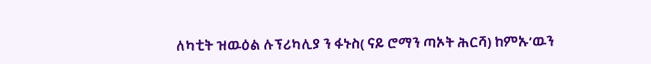ለካቲት ዝዉዕል ሉፕሪካሊያ ን ፋኑስ( ናይ ሮማን ጣኦት ሕርሻ) ከምኡ’ዉን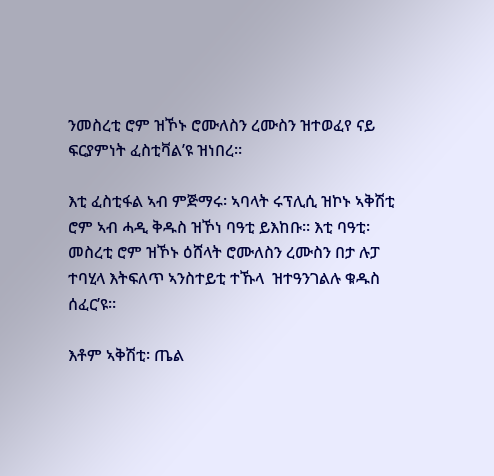ንመስረቲ ሮም ዝኾኑ ሮሙለስን ረሙስን ዝተወፈየ ናይ ፍርያምነት ፈስቲቫል’ዩ ዝነበረ።

እቲ ፈስቲፋል ኣብ ምጅማሩ፡ ኣባላት ሩፕሊሲ ዝኮኑ ኣቅሽቲ ሮም ኣብ ሓዲ ቅዱስ ዝኾነ ባዓቲ ይእከቡ። እቲ ባዓቲ፡ መስረቲ ሮም ዝኾኑ ዕሸላት ሮሙለስን ረሙስን በታ ሉፓ ተባሂላ እትፍለጥ ኣንስተይቲ ተኹላ  ዝተዓንገልሉ ቁዱስ ሰፈር’ዩ።

እቶም ኣቅሽቲ፡ ጤል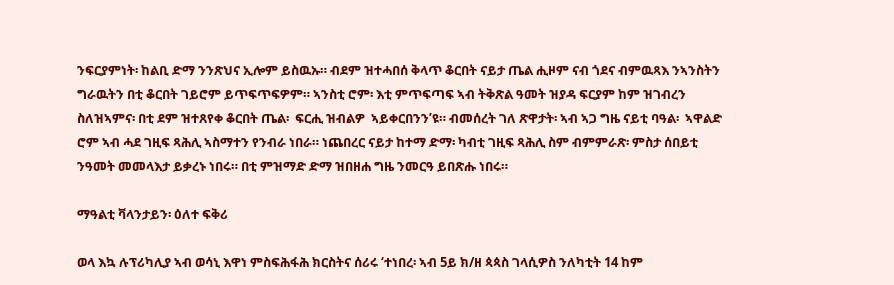ንፍርያምነት፡ ከልቢ ድማ ንንጽህና ኢሎም ይስዉኡ። ብደም ዝተሓበሰ ቅላጥ ቆርበት ናይታ ጤል ሒዞም ናብ ጎደና ብምዉጻእ ንኣንስትን ግራዉትን በቲ ቆርበት ገይሮም ይጥፍጥፍዎም። ኣንስቲ ሮም፡ እቲ ምጥፍጣፍ ኣብ ትቅጽል ዓመት ዝያዳ ፍርያም ከም ዝገብረን ስለዝኣምና፡ በቲ ደም ዝተጸየቀ ቆርበት ጤል፡  ፍርሒ ዝብልዎ  ኣይቀርበንን’ዩ። ብመሰረት ገለ ጽዋታት፡ ኣብ ኣጋ ግዜ ናይቲ ባዓል፡  ኣዋልድ ሮም ኣብ ሓደ ገዚፍ ጻሕሊ ኣስማተን የንብራ ነበራ። ነጨበረር ናይታ ከተማ ድማ፡ ካብቲ ገዚፍ ጻሕሊ ስም ብምምራጽ፡ ምስታ ሰበይቲ ንዓመት መመላእታ ይቃረኑ ነበሩ። በቲ ምዝማድ ድማ ዝበዘሐ ግዜ ንመርዓ ይበጽሑ ነበሩ።

ማዓልቲ ቫላንታይን፡ ዕለተ ፍቅሪ

ወላ እኳ ሉፕሪካሊያ ኣብ ወሳኒ እዋነ ምስፍሕፋሕ ክርስትና ሰሪሩ ‘ተነበረ፡ ኣብ 5ይ ክ/ዘ ጳጳስ ገላሲዎስ ንለካቲት 14 ከም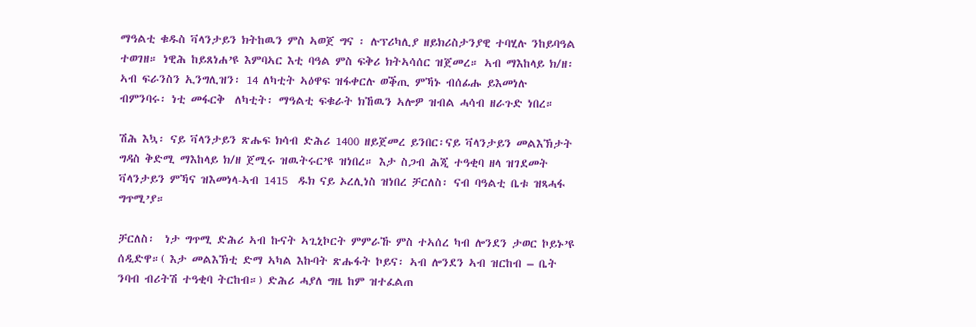ማዓልቲ ቁዱስ ቫላንታይን ክትከዉን ምስ ኣወጀ ግና ፡ ሉፕሪካሊያ ዘይክሪስታንያዊ ተባሂሉ ንከይባዓል ተወገዘ። ነዊሕ ከይጸነሐ’ዩ እምባኣር እቲ ባዓል ምስ ፍቅሪ ክትኣሳሰር ዝጀመረ። ኣብ ማእከላይ ክ/ዘ፡ ኣብ ፍራንስን ኢንግሊዝን፡ 14 ለካቲት ኣዕዋፍ ዝፋቀርሉ ወቕጢ ምኻኑ ብሰፊሑ ይእመነሉ ብምንባሩ፡ ነቲ መፋርቅ  ለካቲት፡ ማዓልቲ ፍቁራት ክኸዉን ኣሎዎ ዝብል ሓሳብ ዘራጉድ ነበረ።

ሽሕ እኳ፡ ናይ ቫላንታይን ጽሑፍ ክሳብ ድሕሪ 1400 ዘይጀመረ ይንበር፡ናይ ቫላንታይን መልእኽታት ግዳስ ቅድሚ ማእከላይ ክ/ዘ ጀሚሩ ዝዉትሩር’ዩ ዝነበረ። እታ ስጋብ ሕጂ ተዓቂባ ዘላ ዝገደመት ቫላንታይን ምኻና ዝእመነላ-ኣብ 1415  ዱክ ናይ ኦረሊነስ ዝነበረ ቻርለስ፡ ናብ ባዓልቲ ቤቱ ዝጻሓፋ ግጥሚ’ያ።

ቻርለስ፡  ነታ ግጥሚ ድሕሪ ኣብ ኩናት ኣጊኒኮርት ምምራኹ ምስ ተኣሰረ ካብ ሎንደን ታወር ኮይኑ’ዩ ሰዲድዋ።( እታ መልእኽቲ ድማ ኣካል እኩባት ጽሑፋት ኮይና፡ ኣብ ሎንደን ኣብ ዝርከብ – ቤት ንባብ ብሪትሽ ተዓቂባ ትርከብ።) ድሕሪ ሓያለ ግዜ ከም ዝተፈልጠ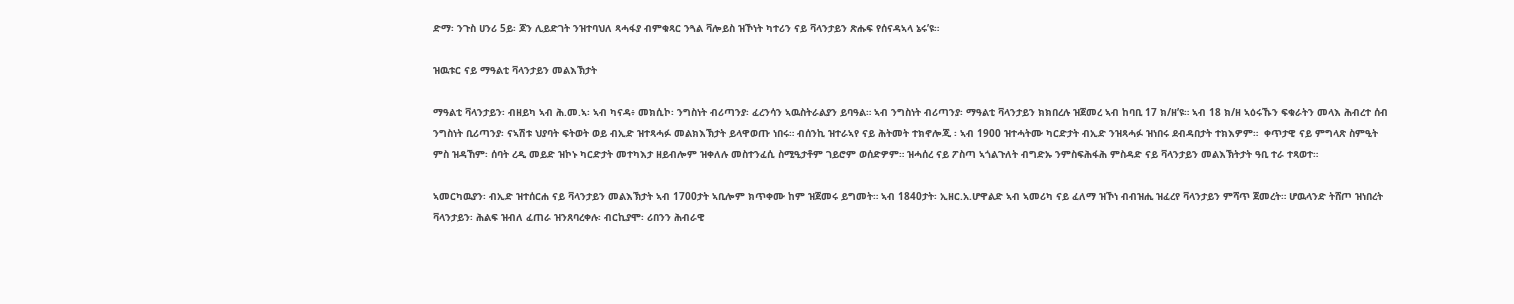ድማ፡ ንጉስ ሀንሪ 5ይ፡ ጆን ሊይድገት ንዝተባህለ ጻሓፋያ ብምቁጻር ንጓል ቫሎይስ ዝኾነት ካተሪን ናይ ቫላንታይን ጽሑፍ የሰናዳኣላ ኔሩ’ዩ።

ዝዉቱር ናይ ማዓልቲ ቫላንታይን መልእኽታት

ማዓልቲ ቫላንታይን፡ ብዘይካ ኣብ ሕ.መ.ኣ፡ ኣብ ካናዳ፥ መክሲኮ፡ ንግስነት ብሪጣንያ፡ ፈረንሳን ኣዉስትራልያን ይባዓል። ኣብ ንግስነት ብሪጣንያ፡ ማዓልቲ ቫላንታይን ክክበረሉ ዝጀመረ ኣብ ከባቢ 17 ክ/ዘ’ዩ። ኣብ 18 ክ/ዘ ኣዕሩኹን ፍቁራትን መላእ ሕብረተ ሰብ ንግስነት ቢሪጣንያ፡ ናኣሽቱ ህያባት ፍትወት ወይ ብኢድ ዝተጻሓፉ መልክእኽታት ይላዋወጡ ነበሩ። ብሰንኪ ዝተራኣየ ናይ ሕትመት ተክኖሎጂ ፡ ኣብ 1900 ዝተሓትሙ ካርድታት ብኢድ ንዝጻሓፉ ዝነበሩ ደብዳበታት ተክእዎም።  ቀጥታዊ ናይ ምግላጽ ስምዒት ምስ ዝዳኸም፡ ሰባት ረዲ መይድ ዝኮኑ ካርድታት መተካእታ ዘይብሎም ዝቀለሉ መስተንፈሲ ስሚዒታቶም ገይሮም ወሰድዎም። ዝሓሰረ ናይ ፖስጣ ኣጎልጉለት ብግድኡ ንምስፍሕፋሕ ምስዳድ ናይ ቫላንታይን መልእኽትታት ዓቢ ተራ ተጻወተ።

ኣመርካዉያን፡ ብኢድ ዝተሰርሐ ናይ ቫላንታይን መልእኽታት ኣብ 1700ታት ኣቢሎም ክጥቀሙ ከም ዝጀመሩ ይግመት። ኣብ 1840ታት፡ ኢዘር.አ.ሆዋልድ ኣብ ኣመሪካ ናይ ፈለማ ዝኾነ ብብዝሒ ዝፈረየ ቫላንታይን ምሻጥ ጀመረት። ሆዉላንድ ትሸጦ ዝነበረት ቫላንታይን፡ ሕልፍ ዝብለ ፈጠራ ዝንጸባረቀሉ፡ ብርኪያሞ፡ ሪበንን ሕብራዊ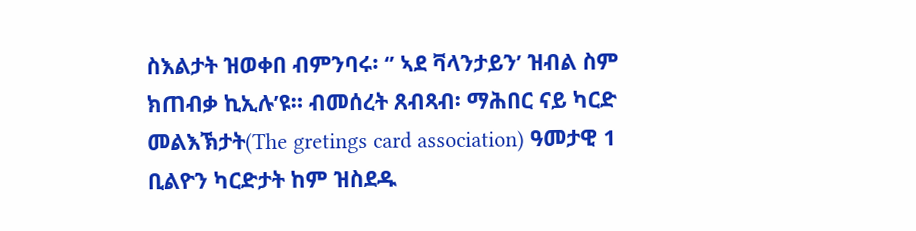ስእልታት ዝወቀበ ብምንባሩ፡ ‘’ ኣደ ቫላንታይን’ ዝብል ስም ክጠብቃ ኪኢሉ’ዩ። ብመሰረት ጸብጻብ፡ ማሕበር ናይ ካርድ መልእኽታት(The gretings card association) ዓመታዊ 1 ቢልዮን ካርድታት ከም ዝስደዱ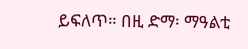ይፍለጥ። በዚ ድማ፡ ማዓልቲ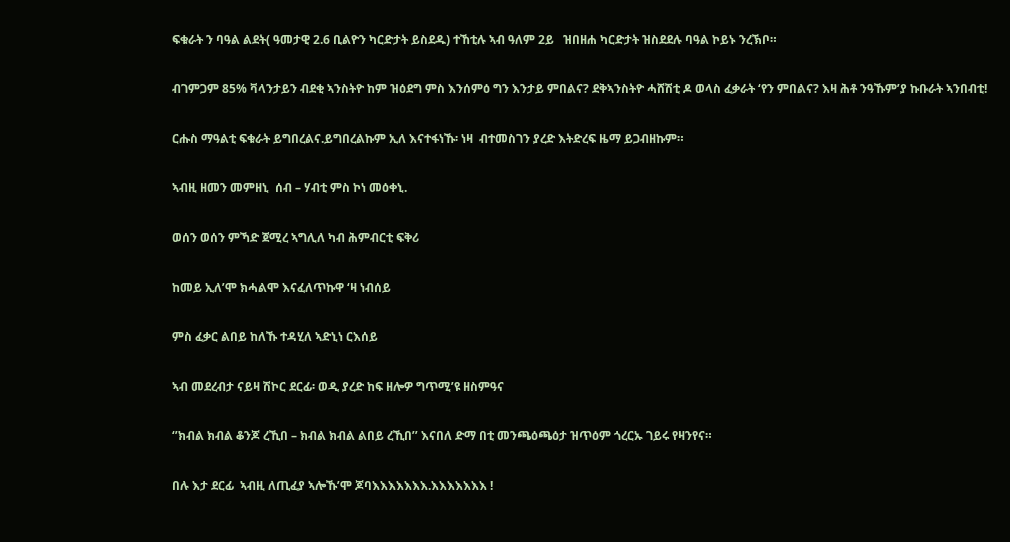ፍቁራት ን ባዓል ልደት( ዓመታዊ 2.6 ቢልዮን ካርድታት ይስደዱ) ተኸቲሉ ኣብ ዓለም 2ይ   ዝበዘሐ ካርድታት ዝስደደሉ ባዓል ኮይኑ ንረኽቦ።

ብገምጋም 85% ቫላንታይን ብደቂ ኣንስትዮ ከም ዝዕደግ ምስ እንሰምዕ ግን እንታይ ምበልና? ደቅኣንስትዮ ሓሸሽቲ ዶ ወላስ ፈቃራት ‘የን ምበልና? እዛ ሕቶ ንዓኹም’ያ ኩቡራት ኣንበብቲ!

ርሑስ ማዓልቲ ፍቁራት ይግበረልና.ይግበረልኩም ኢለ እናተፋነኹ፡ ነዛ  ብተመስገን ያረድ እትድረፍ ዜማ ይጋብዘኩም።

ኣብዚ ዘመን መምዘኒ  ሰብ – ሃብቲ ምስ ኮነ መዕቀኒ.

ወሰን ወሰን ምኻድ ጀሚረ ኣግሊለ ካብ ሕምብርቲ ፍቅሪ

ከመይ ኢለ’ሞ ክሓልሞ እናፈለጥኩዋ ‘ዛ ነብሰይ

ምስ ፈቃር ልበይ ከለኹ ተዳሂለ ኣድኒነ ርእሰይ

ኣብ መደረብታ ናይዛ ሽኮር ደርፊ፡ ወዲ ያረድ ከፍ ዘሎዎ ግጥሚ’ዩ ዘስምዓና

‘’ክብል ክብል ቆንጆ ረኺበ – ክብል ክብል ልበይ ረኺበ’’ እናበለ ድማ በቲ መንጫዕጫዕታ ዝጥዕም ጎረርኡ ገይሩ የዛንየና።

በሉ እታ ደርፊ  ኣብዚ ለጢፈያ ኣሎኹ’ሞ ጆባእእእእእእእ.እእእእእእእ !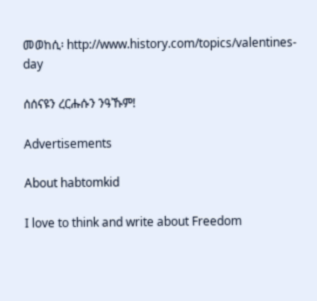መወከሲ፡ http://www.history.com/topics/valentines-day

ሰሰናዩን ረርሑሱን ንዓኹም!

Advertisements

About habtomkid

I love to think and write about Freedom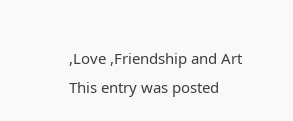,Love ,Friendship and Art
This entry was posted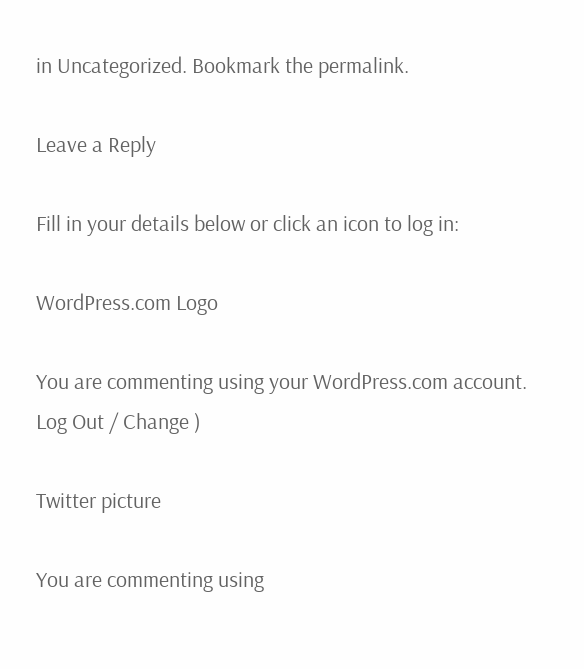in Uncategorized. Bookmark the permalink.

Leave a Reply

Fill in your details below or click an icon to log in:

WordPress.com Logo

You are commenting using your WordPress.com account. Log Out / Change )

Twitter picture

You are commenting using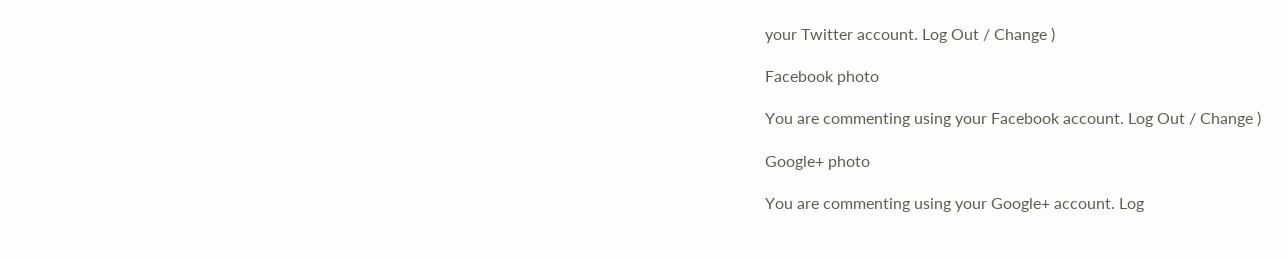your Twitter account. Log Out / Change )

Facebook photo

You are commenting using your Facebook account. Log Out / Change )

Google+ photo

You are commenting using your Google+ account. Log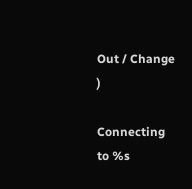Out / Change )

Connecting to %s